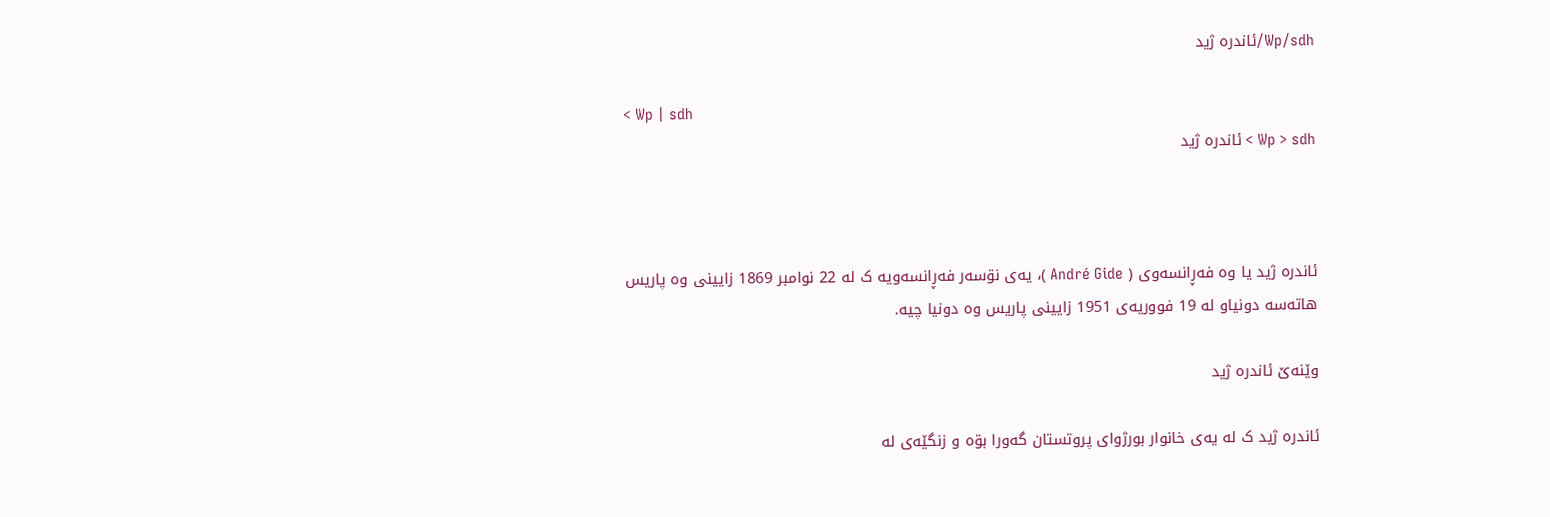Wp/sdh/ئاندرە ژید

< Wp | sdh
Wp > sdh > ئاندرە ژید



ئاندرە ژید یا وە فەڕانسەوی ( André Gide )، یەی نۊسەر فەڕانسەویە ک لە 22 نوامبر 1869 زایینی وە پاریس ھاتەسە دونیاو لە 19 فووریەی 1951 زایینی پاریس وە دونیا چیە.

وێنەێ ئاندرە ژید

ئاندرە ژید ک لە یەی خانوار بورژوای پروتستان گەورا بۊە و زنگێەی لە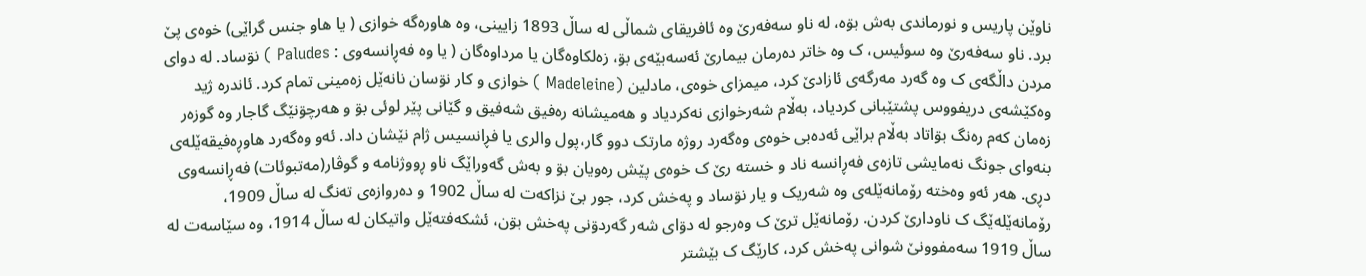ناوێن پاریس و نورماندی بەش بۊە، لە ناو سەفەرێ وە ئافریقای شماڵی لە ساڵ 1893 زایینی، وە ھاورەگە خوازی ( یا ھاو جنس گراێی) خوەی پێ برد. ناو سەفەرێ وە سوئیس، ک وە خاتر دەرمان بیمارێ ئەسەبێەی بۊ، زەلکاوەگان یا مرداوەگان ( یا وە فەڕانسەوی : Paludes ) نۊساد. لە دوای مردن داڵگەی ک وە گەرد مەرگەی ئازادێ کرد، میمزای خوەی، مادلین (Madeleine ) خوازی و کار نۊسان نانەێل زەمینی تمام کرد. ئاندرە ژید وەکێشەی دریفووس پشتێبانی کردیاد، بەڵام شەرخوازی نەکردیاد و ھەمیشانە رەفیق شەفیق و گێانی پێر لوئی بۊ و ھەرچۊنێگ گاجار وە گوزەر زەمان کەم رەنگ بۊاتاد بەڵام براێی ئەدەبی خوەی وەگەرد روژە مارتک دوو گار،پول والری یا فڕانسیس ژام نێشان داد. ئەو وەگەرد ھاوڕەفیقەێلەی بنەوای جونگ نەمایشی تازەی فەڕانسە ناد و خستە رێ ک خوەی پێش رەویان بۊ و بەش گەوراێگ ناو ڕووژنامە و گوڤار(مەتبوئات) فەڕانسەوی دڕی. ھەر ئەو وەختە رۆمانەێلەی وە شەریک و یار نۊساد و پەخش کرد، جور بێ نزاکەت لە ساڵ 1902 و دەروازەی تەنگ لە ساڵ 1909، رۆمانەێلەێگ ک ناودارێ کردن. رۆمانەێل ترێ ک وەرجو لە د‌ۊای شەر گەرد‌ۊنی پەخش بۊن، ئشکەفتەێل واتیکان لە ساڵ 1914، وە سێاسەت لە ساڵ 1919 سەمفوونێ شوانی پەخش کرد، کارێگ ک بێشتر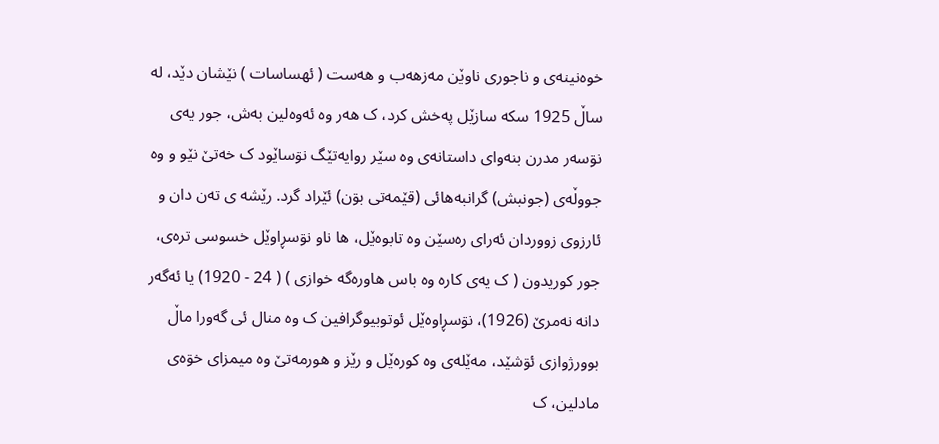خوەنینەی و ناجوری ناوێن مەزھەب و ھەست ( ئھساسات ) نێشان دێد، لە ساڵ 1925 سکە سازێل پەخش کرد، ک ھەر وە ئەوەلین بەش، جور یەی نۊسەر مدرن بنەوای داستانەی وە سێر روایەتێگ نۊساێود ک خەتێ نێو و وە جووڵەی (جونبش) گرانبەھائی (قێمەتی بۊن) ئێراد گرد. رێشە ی تەن دان و ئارزوی زووردان ئەرای رەسێن وە تابوەێل، ھا ناو نۊسڕاوێل خسوسی ترەی، جور کوریدون ( ک یەی کارە وە باس ھاورەگە خوازی ) ( 24 - 1920) یا ئەگەر دانە نەمرێ (1926)، نۊسڕاوەێل ئوتوبیوگرافین ک وە منال ئی گەورا ماڵ بوورژوازی ئۊشێد، مەێلەی وە کورەێل و رێز و ھورمەتێ وە میمزای خۊەی مادلین، ک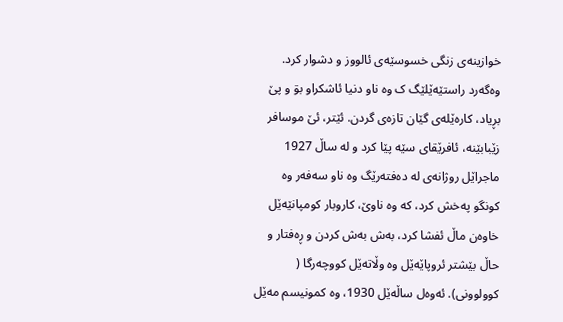خوازینەی زنگی خسوسێەی ئالووز و دشوار کرد. وەگەرد راستێەێلێگ ک وە ناو دنیا ئاشکراو بۊ و پێ بڕیاد، کارەێلەی گێان تازەی گردن. ئێتر، ئێ موسافر زێبابێنە، ئافرێقای سێە پێا کرد و لە ساڵ 1927 ماجراێل روژانەی لە دەفتەرێگ وە ناو سەفەر وە کونگو پەخش کرد، کە وە ناوێ، کاروبار کومپانێەێل خاوەن ماڵ ئفشا کرد، بەش بەش کردن و ڕەفتار و حاڵ بێشتر ئروپاێەێل وە وڵاتەێل کووچەرگا ( کوولوونی). ئەوەل ساڵەێل 1930، وە کمونیسم مەێل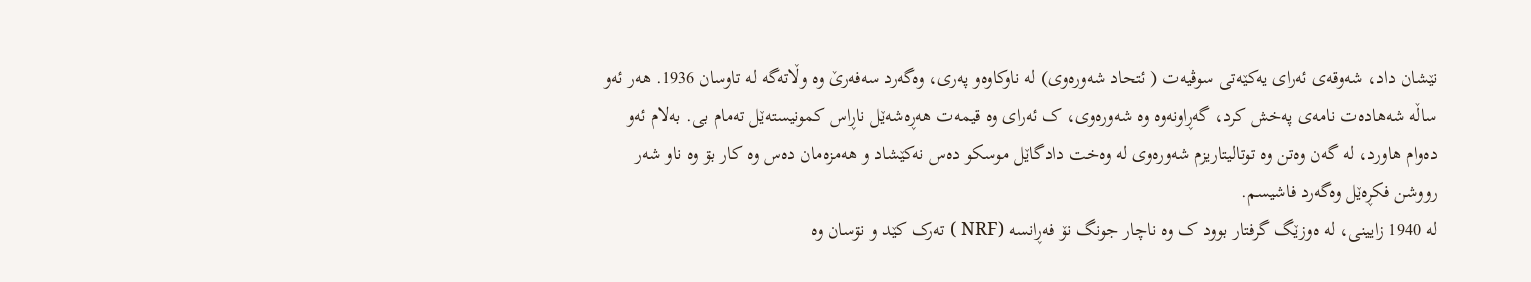نێشان داد، شەوقەی ئەرای یەکێەتی سوڤیەت ( ئتحاد شەورەوی) لە ناوکاوەو پەری، وەگەرد سەفەرێ وە وڵاتەگە لە تاوسان 1936. ھەر ئەو ساڵە شەھادەت نامەی پەخش کرد، گەڕاونەوە وە شەورەوی، ک ئەرای وە قیمەت ھەڕەشەێل ناڕاس کمونیستەێل تەمام بی. بەلام ئەو دەوام ھاورد، لە گەن وەتن وە توتالیتاریزم شەورەوی لە وەخت دادگاێل موسکو دەس نەکێشاد و ھەمزەمان دەس وە کار بۊ وە ناو شەر رووشن فکڕەێل وەگەرد فاشیسم.
لە 1940 زایینی، لە ەوزێگ گرفتار ‌بوود ک وە ناچار جونگ نۆ فەڕانسە (NRF ) تەرک کێد و نۊسان وە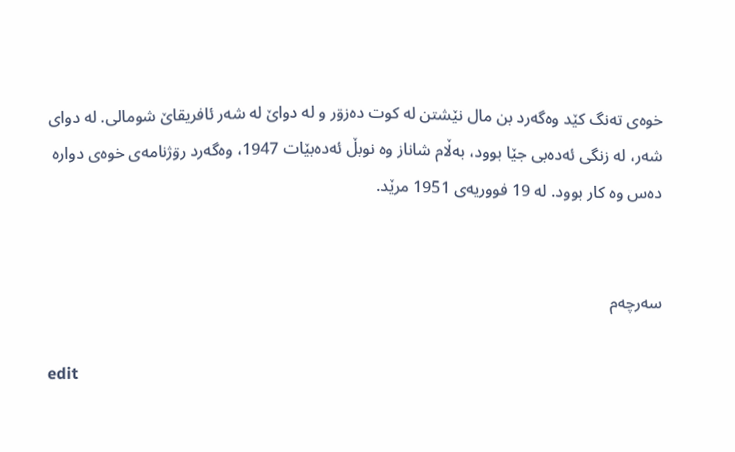خوەی تەنگ کێد وەگەرد بن مال نێشتن لە کوت دەز‌ۊر و لە دواێ لە شەر ئافریقاێ شومالی. لە دوای شەر، لە زنگی ئەدەبی جێا بوود، بەڵام شاناز وە نوبڵ ئەدەبێات 1947، وەگەرد ر‌ۊژنامەی خوەی دوارە دەس وە کار بوود. لە 19 فووریەی 1951 مرێد.


سەرچەم

edit